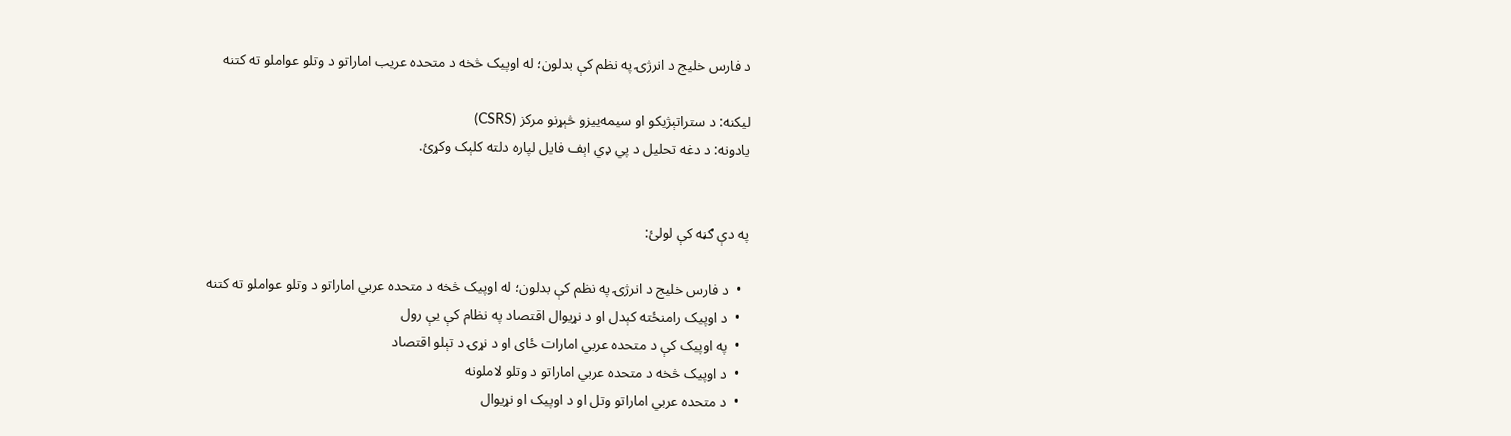د فارس خلیج د انرژۍ په نظم کې بدلون؛ له اوپیک څخه د متحده عريب اماراتو د وتلو عواملو ته کتنه

لیکنه: د ستراتېژیکو او سیمه‌ییزو څېړنو مرکز (CSRS)
یادونه: د دغه تحلیل د پي ډي اېف فایل لپاره دلته کلېک وکړئ.


په دې ګڼه کې لولئ:

  •  د فارس خلیج د انرژۍ په نظم کې بدلون؛ له اوپیک څخه د متحده عربي اماراتو د وتلو عواملو ته کتنه
  •  د اوپیک رامنځته کېدل او د نړیوال اقتصاد په نظام کې یې رول
  •  په اوپیک کې د متحده عربي امارات ځای او د نړۍ د تېلو اقتصاد
  •  د اوپیک څخه د متحده عربي اماراتو د وتلو لاملونه
  •  د متحده عربي اماراتو وتل او د اوپیک او نړیوال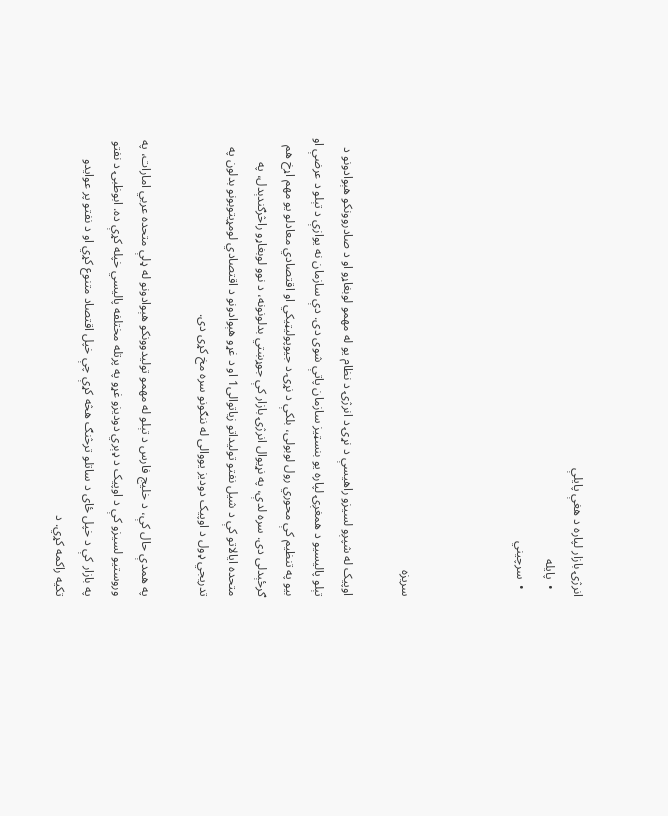انرژۍ بازار لپاره د هغې پایلې
  •  پایله
  •  سرچیني



سریزه

اوپیک له شپږو لسیزو راهیسې د نړۍ د انرژۍ د نظام یو له مهمو لوبغاړو او د صادروونکو هېوادونو د تېلو پالیسیو د همغږۍ لپاره یو بنسټیز سازمان پاتې شوی دی. دې سازمان نه یوازې د تېلو د عرضې او بیو په تنظیم کې محوري رول لوبولی، بلکې د نړۍ د جیوپولیټیکي او اقتصادي معادلو یو مهم اړخ هم ګرځېدلی دی. سره لدې، په نړیوال انرژۍ بازار کې جوړښتي بدلونونه، د نوو لوبغاړو راڅرګندېدل، په متحده ایالاتو کې د شیل نفتو تولیداتو زیاتوالی1 او د غړو هېوادونو د اقتصادي لومړیتوبونو بدلون په تدریجي ډول د اوپیک دودیز یووالی له ننګونو سره مخ کړی دی.

په همدې حال کې، د خلیج فارس د تېلو له مهمو تولیدوونکو هېوادونو له ډلې متحده عربي امارات، په وروستیو لسیزو کې د اوپیک د ډېري دودیزو غړو په پرتله مختلفه پالیسي خپله کړې ده. ابوظبۍ د نفتو په بازار کې د خپل ځای د ساتلو ترڅنګ هڅه کړې چې خپل اقتصاد متنوع کړي او د نفتو پر عوایدو تکیه راکمه کړي. د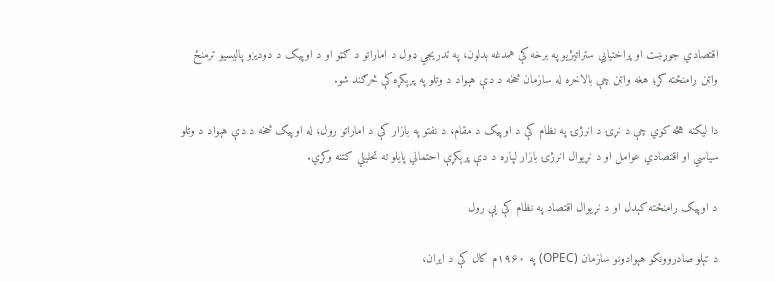اقتصادي جوړښت او پراختیایي ستراتیژیو په برخه کې همدغه بدلون، په تدریجي ډول د اماراتو د ګټو او د اوپیک د دودیزو پالیسیو ترمنځ واټن رامنځته کړ؛ هغه واټن چې بالاخره له سازمان څخه د دې هېواد د وتلو په پرېکړه کې څرګند شو.

دا لیکنه هڅه کوي چې د نړۍ د انرژۍ په نظام کې د اوپیک د مقام، د نفتو په بازار کې د اماراتو رول، له اوپیک څخه د دې هېواد د وتلو سیاسي او اقتصادي عوامل او د نړیوال انرژۍ بازار لپاره د دې پرېکړې احتمالي پایلو ته تحلیلي کتنه وکړي.

د اوپیک رامنځته کېدل او د نړیوال اقتصاد په نظام کې یې رول

د تېلو صادروونکو هېوادونو سازمان (OPEC) په ۱۹۶۰م کال کې د ایران،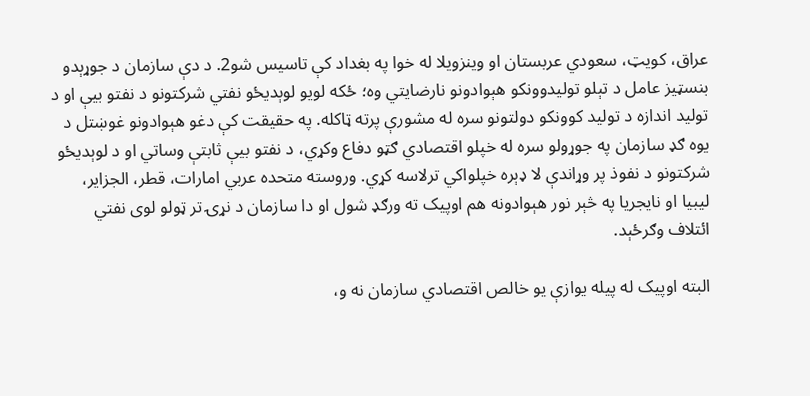عراق، کویټ، سعودي عربستان او وینزویلا له خوا په بغداد کې تاسیس شو2. د دې سازمان د جوړېدو بنسټیز عامل د تېلو تولیدوونکو هېوادونو نارضایتي وه؛ ځکه لویو لوېدیځو نفتي شرکتونو د نفتو بیې او د تولید اندازه د تولید کوونکو دولتونو سره له مشورې پرته ټاکله. په حقیقت کې دغو هېوادونو غوښتل د یوه ګډ سازمان په جوړولو سره له خپلو اقتصادي ګټو دفاع وکړي، د نفتو بیې ثابتې وساتي او د لوېدیځو شرکتونو د نفوذ پر وړاندې لا ډېره خپلواکي ترلاسه کړي. وروسته متحده عربي امارات، قطر، الجزایر، لیبیا او نایجریا په څېر نور هېوادونه هم اوپیک ته ورګډ شول او دا سازمان د نړۍ تر ټولو لوی نفتي ائتلاف وګرځېد.

البته اوپیک له پیله یوازې یو خالص اقتصادي سازمان نه و،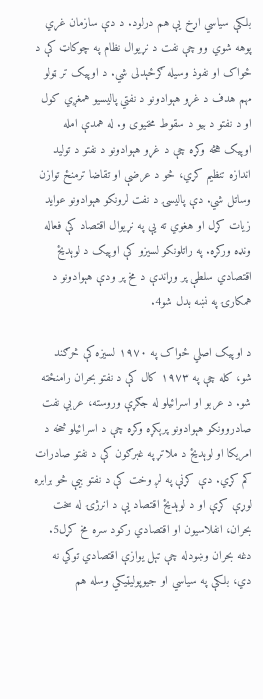بلکې سیاسي اړخ یې هم درلود. د دې سازمان غړي پوهه شوي وو چې نفت د نړیوال نظام په چوکاټ کې د ځواک او نفوذ وسیله ګرځېدلی شي. د اوپیک تر ټولو مهم هدف د غړو هېوادونو د نفتي پالیسیو همغږي کول او د نفتو د بیو د سقوط مخنیوی و. له همدې امله اوپیک هڅه وکړه چې د غړو هېوادونو د نفتو د تولید اندازه تنظیم کړي، څو د عرضې او تقاضا ترمنځ توازن وساتل شي. دې پالیسۍ د نفت لرونکو هېوادونو عواید زیات کړل او هغوي ته یې په نړیوال اقتصاد کې فعاله ونډه ورکړه. په راتلونکو لسیزو کې اوپیک د لوېدیځ اقتصادي سلطې پر وړاندې د مخ پر ودې هېوادونو د همکارۍ په نښه بدل شو4.

د اوپیک اصلي ځواک په ۱۹۷۰ لسیزه کې څرګند شو، کله چې په ۱۹۷۳ کال کې د نفتو بحران رامنځته شو. د عربو او اسرائیلو له جګړې وروسته، عربي نفت صادروونکو هېوادونو پرېکړه وکړه چې د اسرائیلو څخه د امریکا او لوېدیځ د ملاتړ په غبرګون کې د نفتو صادرات کم کړي. دې کړنې په لږ وخت کې د نفتو بیې څو برابره لوړې کړې او د لوېدیځ اقتصاد یې د انرژۍ له سخت بحران، انفلاسیون او اقتصادي رکود سره مخ کړل5. دغه بحران وښودله چې تېل یوازې اقتصادي توکي نه دي، بلکې په سیاسي او جیوپولیټیکي وسله هم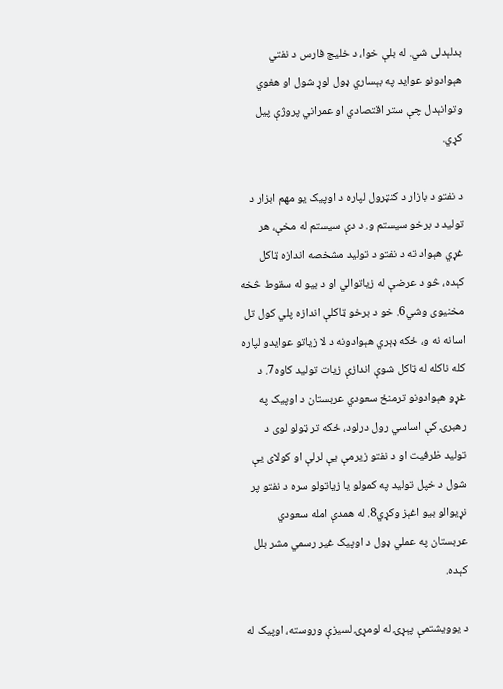بدلېدلی شي. له بلې خوا، د خلیج فارس د نفتي هېوادونو عواید په بېساري ډول لوړ شول او هغوي وتوانېدل چې ستر اقتصادي او عمراني پروژې پیل کړي.

د نفتو د بازار د کنټرول لپاره د اوپیک یو مهم ابزار د تولید د برخو سیستم و. د دې سیستم له مخې، هر غړي هېواد ته د نفتو د تولید مشخصه اندازه ټاکل کېده، څو د عرضې له زیاتوالي او د بیو له سقوط څخه مخنیوی وشي6. خو د برخو ټاکلې اندازه پلي کول تل اسانه نه و، ځکه ډېري هېوادونه د لا زیاتو عوایدو لپاره کله ناکله له ټاکل شوې اندازې زیات تولید کاوه7. د غړو هېوادونو ترمنځ سعودي عربستان د اوپیک په رهبرۍ کې اساسي رول درلود، ځکه تر ټولو لوی د تولید ظرفیت او د نفتو زیرمې یې لرلې او کولای یې شول د خپل تولید په کمولو یا زیاتولو سره د نفتو پر نړیوالو بیو اغېز وکړي8. له همدې امله سعودي عربستان په عملي ډول د اوپیک غیر رسمي مشر بلل کېده.

د یوویشتمې پېړۍ له لومړۍ لسیزې وروسته، اوپیک له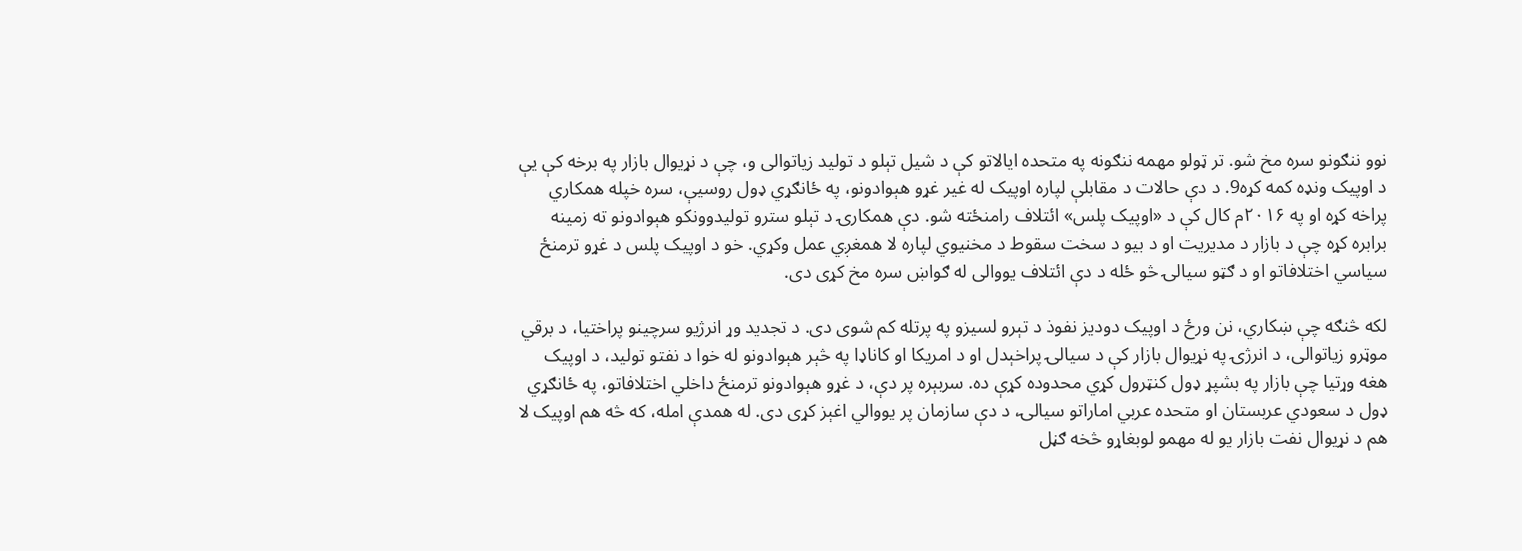نوو ننګونو سره مخ شو. تر ټولو مهمه ننګونه په متحده ایالاتو کې د شیل تېلو د تولید زیاتوالی و، چې د نړیوال بازار په برخه کې یې د اوپیک ونډه کمه کړه9. د دې حالات د مقابلې لپاره اوپیک له غیر غړو هېوادونو، په ځانګړي ډول روسیې، سره خپله همکاري پراخه کړه او په ۲۰۱۶م کال کې د «اوپیک پلس» ائتلاف رامنځته شو. دې همکارۍ د تېلو سترو تولیدوونکو هېوادونو ته زمینه برابره کړه چې د بازار د مدیریت او د بیو د سخت سقوط د مخنیوي لپاره لا همغږي عمل وکړي. خو د اوپیک پلس د غړو ترمنځ سیاسي اختلافاتو او د ګټو سیالۍ څو ځله د دې ائتلاف یووالی له ګواښ سره مخ کړی دی.

لکه څنګه چې ښکاري، نن ورځ د اوپیک دودیز نفوذ د تېرو لسیزو په پرتله کم شوی دی. د تجدید وړ انرژیو سرچینو پراختیا، د برقي موټرو زیاتوالی، د انرژۍ په نړیوال بازار کې د سیالۍ پراخېدل او د امریکا او کاناډا په څېر هېوادونو له خوا د نفتو تولید، د اوپیک هغه وړتیا چې بازار په بشپړ ډول کنټرول کړي محدوده کړې ده. سربېره پر دې، د غړو هېوادونو ترمنځ داخلي اختلافاتو، په ځانګړي ډول د سعودي عربستان او متحده عربي اماراتو سیالۍ، د دې سازمان پر یووالي اغېز کړی دی. له همدې امله، که څه هم اوپیک لا هم د نړیوال نفت بازار یو له مهمو لوبغاړو څخه ګڼل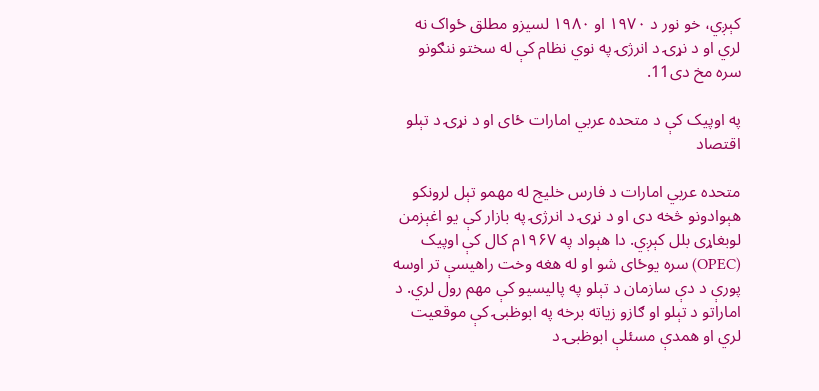کېږي، خو نور د ۱۹۷۰ او ۱۹۸۰ لسیزو مطلق ځواک نه لري او د نړۍ د انرژۍ په نوي نظام کې له سختو ننګونو سره مخ دی11.

په اوپیک کې د متحده عربي امارات ځای او د نړۍ د تېلو اقتصاد

متحده عربي امارات د فارس خليج له مهمو تېل لرونکو هېوادونو څخه دی او د نړۍ د انرژۍ په بازار کې يو اغېزمن لوبغاړی بلل کېږي. دا هېواد په ۱۹۶۷م کال کې اوپیک (OPEC) سره يوځای شو او له هغه وخت راهيسې تر اوسه پورې د دې سازمان د تېلو په پالیسیو کې مهم رول لري. د اماراتو د تېلو او ګازو زياته برخه په ابوظبۍ کې موقعيت لري او همدې مسئلې ابوظبۍ د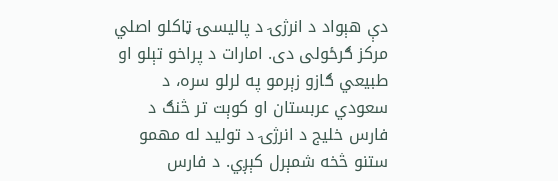دې هېواد د انرژۍ د پاليسۍ ټاکلو اصلي مرکز ګرځولی دی. امارات د پراخو تېلو او طبيعي ګازو زېرمو په لرلو سره، د سعودي عربستان او کوېت تر څنګ د فارس خليج د انرژۍ د توليد له مهمو ستنو څخه شمېرل کېږي. د فارس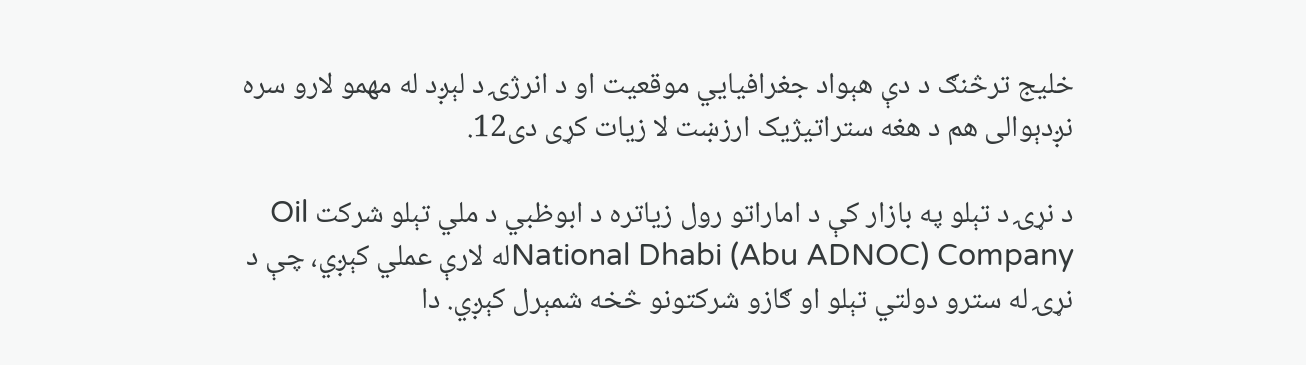خليج ترڅنګ د دې هېواد جغرافيايي موقعيت او د انرژۍ د لېږد له مهمو لارو سره نږدېوالی هم د هغه ستراتيژيک ارزښت لا زيات کړی دی12.

د نړۍ د تېلو په بازار کې د اماراتو رول زياتره د ابوظبي د ملي تېلو شرکت Oil National Dhabi (Abu ADNOC) Companyله لارې عملي کېږي، چې د نړۍ له سترو دولتي تېلو او ګازو شرکتونو څخه شمېرل کېږي. دا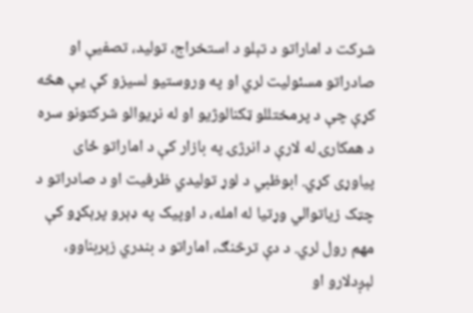شرکت د اماراتو د تېلو د استخراج، توليد، تصفيې او صادراتو مسئوليت لري او په وروستيو لسيزو کې يې هڅه کړې چې د پرمختللو ټکنالوژيو او له نړيوالو شرکتونو سره د همکارۍ له لارې د انرژۍ په بازار کې د اماراتو ځای پياوړی کړي. ابوظبي د لوړ توليدي ظرفيت او د صادراتو د چټک زياتوالي وړتيا له امله، د اوپیک په ډېرو پرېکړو کې مهم رول لري. د دې ترڅنګ، اماراتو د بندري زېربناوو، لېږدلارو او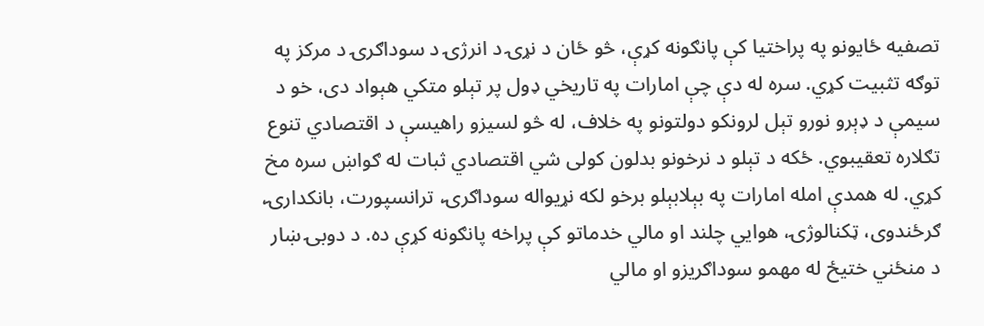تصفيه ځایونو په پراختيا کې پانګونه کړې، څو ځان د نړۍ د انرژۍ د سوداګرۍ د مرکز په توګه تثبيت کړي. سره له دې چې امارات په تاريخي ډول پر تېلو متکي هېواد دی، خو د سيمې د ډېرو نورو تېل لرونکو دولتونو په خلاف، له څو لسيزو راهيسې د اقتصادي تنوع تګلاره تعقيبوي. ځکه د تېلو د نرخونو بدلون کولی شي اقتصادي ثبات له ګواښ سره مخ کړي. له همدې امله امارات په بېلابېلو برخو لکه نړيواله سوداګرۍ، ترانسپورت، بانکدارۍ، ګرځندوی، ټکنالوژۍ، هوايي چلند او مالي خدماتو کې پراخه پانګونه کړې ده. د دوبۍ ښار د منځني ختيځ له مهمو سوداګريزو او مالي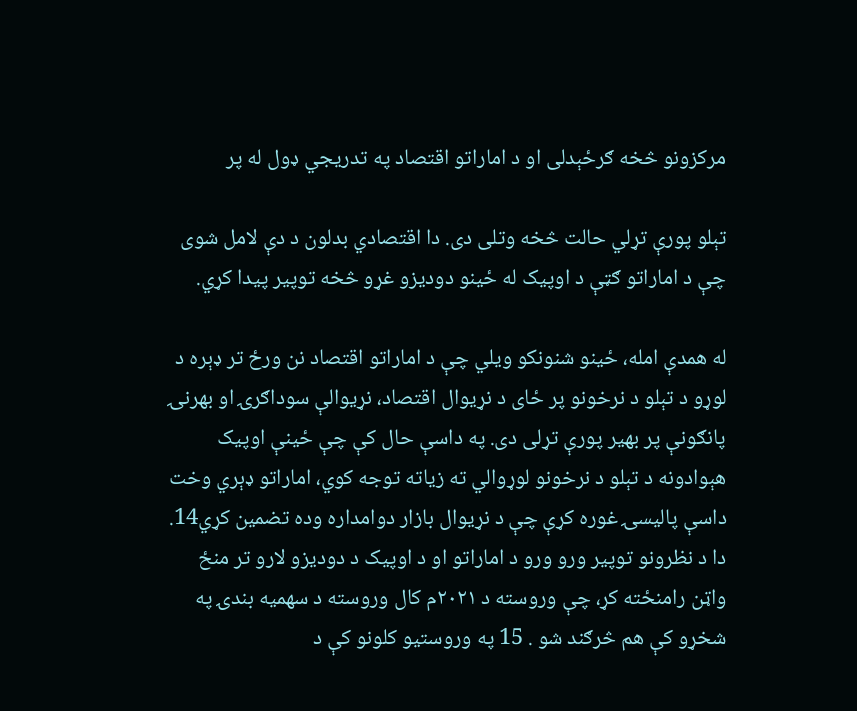مرکزونو څخه ګرځېدلی او د اماراتو اقتصاد په تدريجي ډول له پر

تېلو پورې تړلي حالت څخه وتلی دی. دا اقتصادي بدلون د دې لامل شوی چې د اماراتو ګټې د اوپیک له ځينو دوديزو غړو څخه توپير پيدا کړي.

له همدې امله، ځينو شنونکو ويلي چې د اماراتو اقتصاد نن ورځ تر ډېره د لوړو د تېلو د نرخونو پر ځای د نړيوال اقتصاد، نړيوالې سوداګرۍ او بهرنۍ پانګونې پر بهیر پورې تړلی دی. په داسې حال کې چې ځينې اوپیک هېوادونه د تېلو د نرخونو لوړوالي ته زياته توجه کوي، اماراتو ډېري وخت داسې پاليسۍ غوره کړې چې د نړيوال بازار دوامداره وده تضمين کړي14. دا د نظرونو توپير ورو ورو د اماراتو او د اوپیک د دوديزو لارو تر منځ واټن رامنځته کړ، چې وروسته د ۲۰۲۱م کال وروسته د سهمیه بندۍ په شخړو کې هم څرګند شو . 15 په وروستيو کلونو کې د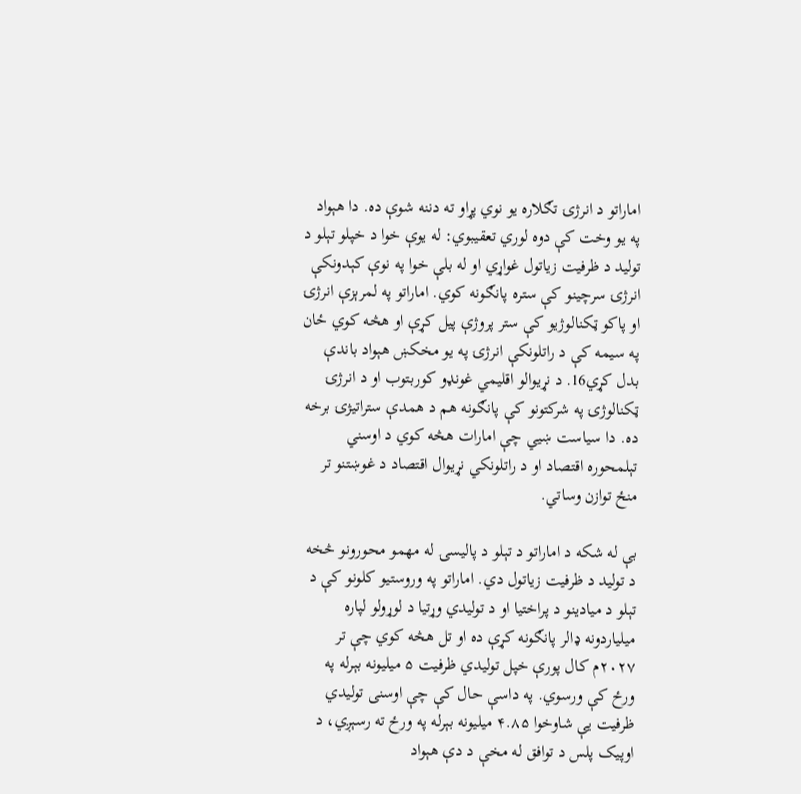اماراتو د انرژۍ تګلاره يو نوي پړاو ته دننه شوې ده. دا هېواد په يو وخت کې دوه لوري تعقيبوي: له يوې خوا د خپلو تېلو د توليد د ظرفيت زياتول غواړي او له بلې خوا په نوې کېدونکې انرژۍ سرچینو کې ستره پانګونه کوي. اماراتو په لمرېزې انرژۍ او پاکو ټکنالوژيو کې ستر پروژې پيل کړې او هڅه کوي ځان په سیمه کې د راتلونکې انرژۍ په یو مخکښ هېواد باندې بدل کړي16. د نړيوالو اقليمي غونډو کوربتوب او د انرژۍ ټکنالوژۍ په شرکتونو کې پانګونه هم د همدې ستراتيژۍ برخه ده. دا سياست ښيي چې امارات هڅه کوي د اوسني تېلمحوره اقتصاد او د راتلونکي نړيوال اقتصاد د غوښتنو تر منځ توازن وساتي.

بې له شکه د اماراتو د تېلو د پاليسۍ له مهمو محورونو څخه د توليد د ظرفيت زياتول دي. اماراتو په وروستيو کلونو کې د تېلو د میادینو د پراختيا او د توليدي وړتيا د لوړولو لپاره ميلياردونه ډالر پانګونه کړې ده او تل هڅه کوي چې تر ۲۰۲۷م کال پورې خپل توليدي ظرفيت ۵ ميليونه بېرله په ورځ کې ورسوي. په داسې حال کې چې اوسنی توليدي ظرفيت یې شاوخوا ۴.۸۵ ميليونه بېرله په ورځ ته رسېږي، د اوپیک پلس د توافق له مخې د دې هېواد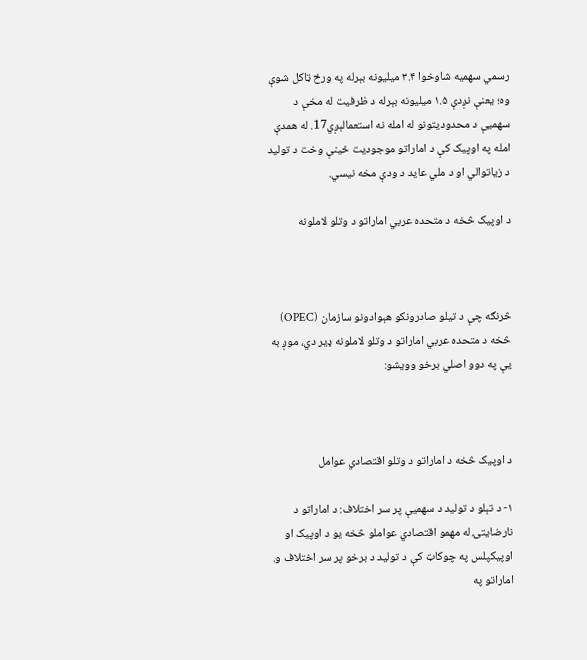رسمي سهمیه شاوخوا ۳.۴ ميليونه بېرله په ورځ ټاکل شوې وه؛ يعنې نږدې ۱.۵ ميليونه بېرله د ظرفيت له مخې د سهمیې د محدوديتونو له امله نه استعمالېږي17. له همدې امله په اوپیک کې د اماراتو موجوديت ځينې وخت د توليد د زياتوالي او د ملي عايد د ودې مخه نيسي.

د اوپیک څخه د متحده عربي اماراتو د وتلو لاملونه



څرنګه چې د تیلو صادرونکو هېوادونو سازمان (OPEC) څخه د متحده عربي اماراتو د وتلو لاملونه ډیر دي، موږ به یې په دوو اصلي برخو وویشو:



د اوپیک څخه د اماراتو د وتلو اقتصادي عوامل

۱- د تېلو د تولید د سهمیې پر سر اختلاف: د اماراتو د نارضایتۍ له مهمو اقتصادي عواملو څخه یو د اوپیک او اوپیکپلس په چوکاټ کې د تولید د برخو پر سر اختلاف و. اماراتو په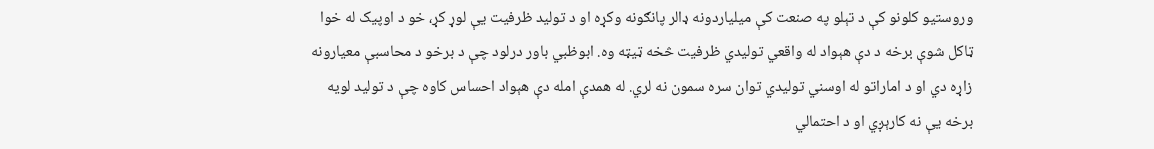وروستیو کلونو کې د تېلو په صنعت کې میلیاردونه ډالر پانګونه وکړه او د تولید ظرفیت یې لوړ کړ، خو د اوپیک له خوا ټاکل شوې برخه د دې هېواد له واقعي تولیدي ظرفیت څخه ټیټه وه. ابوظبي باور درلود چې د برخو د محاسبې معیارونه زاړه دي او د اماراتو له اوسني تولیدي توان سره سمون نه لري. له همدې امله دې هېواد احساس کاوه چې د تولید لویه برخه یې نه کارېږي او د احتمالي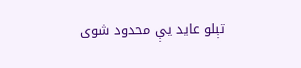تېلو عاید یې محدود شوی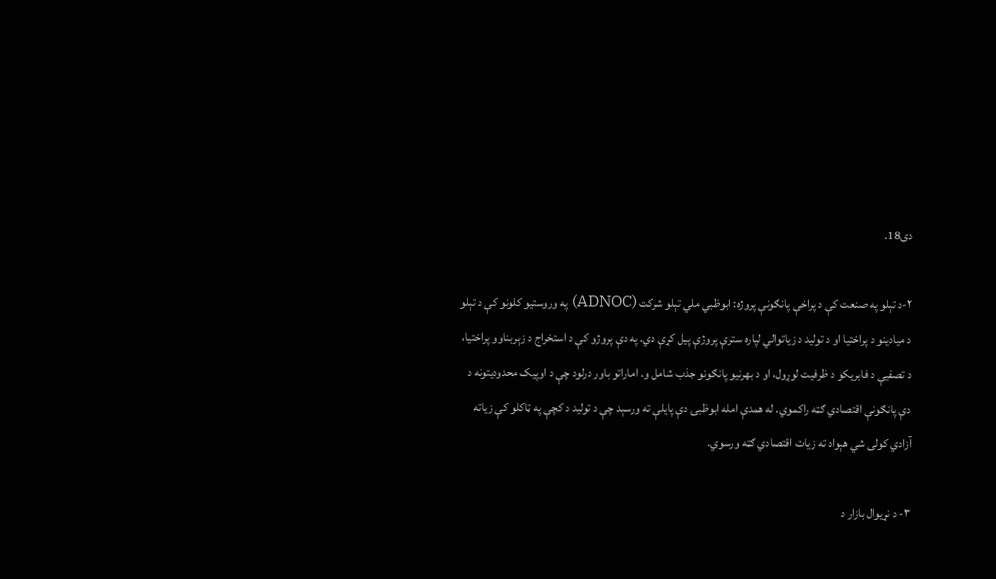دی18.

۲-د تېلو په صنعت کې د پراخې پانګونې پروژه: ابوظبي ملي تېلو شرکت (ADNOC) په وروستیو کلونو کې د تېلو د میادینو د پراختیا او د تولید د زیاتوالي لپاره سترې پروژې پیل کړې دي. په دې پروژو کې د استخراج د زېربناوو پراختیا، د تصفیې د فابریکو د ظرفیت لوړول، او د بهرنیو پانګونو جذب شامل و. اماراتو باور درلود چې د اوپیک محدودیتونه د دې پانګونې اقتصادي ګټه راکموي. له همدې امله ابوظبۍ دې پایلې ته ورسېد چې د تولید د کچې په ټاکلو کې زیاته آزادي کولی شي هېواد ته زیات اقتصادي ګټه ورسوي.

۳- د نړیوال بازار د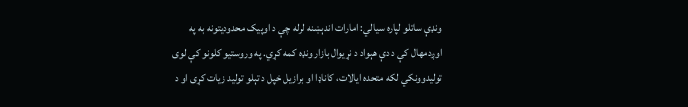ونډې ساتلو لپاره سیالي: امارات اندېښنه لرله چې د اوپیک محدودیتونه به په اوږدمهال کې د دې هېواد د نړیوال بازار ونډه کمه کړي. په وروستیو کلونو کې لوی تولیدوونکي لکه متحده ایالات، کاناډا او برازیل خپل د تېلو تولید زیات کړی او د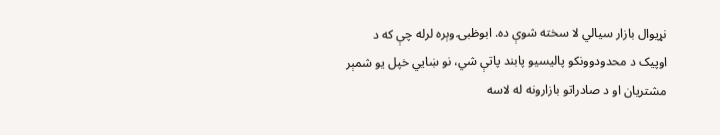نړیوال بازار سیالي لا سخته شوې ده. ابوظبۍ وېره لرله چې که د اوپیک د محدودوونکو پالیسیو پابند پاتې شي، نو ښايي خپل یو شمېر مشتریان او د صادراتو بازارونه له لاسه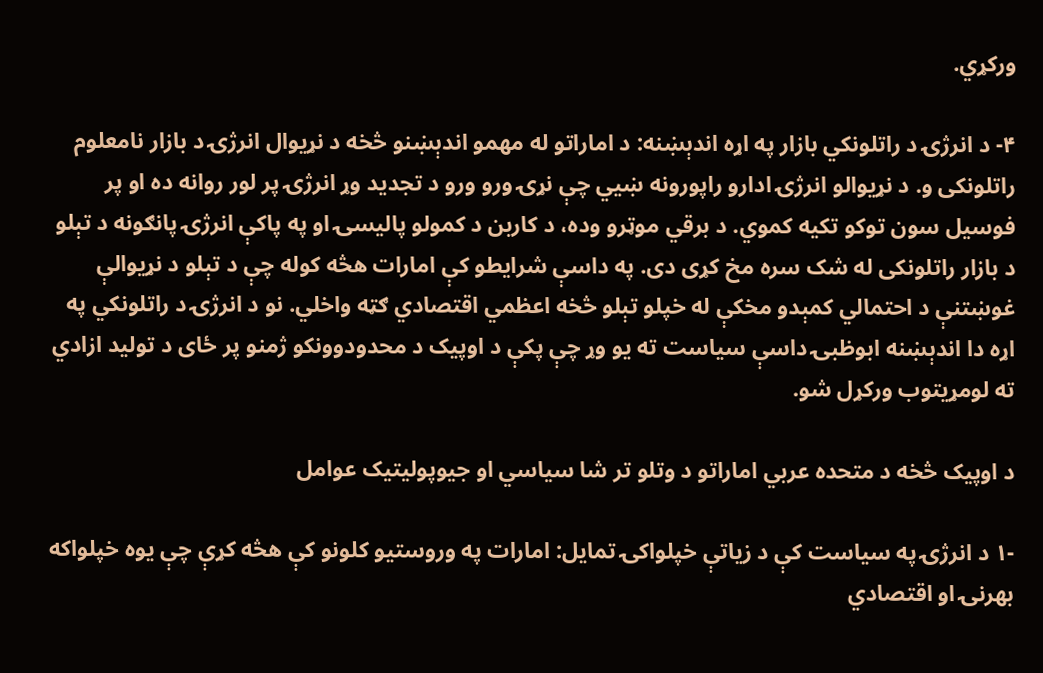ورکړي.

۴- د انرژۍ د راتلونکي بازار په اړه اندېښنه: د اماراتو له مهمو اندېښنو څخه د نړیوال انرژۍ د بازار نامعلوم راتلونکی و. د نړیوالو انرژۍ ادارو راپورونه ښيي چې نړۍ ورو ورو د تجدید وړ انرژۍ پر لور روانه ده او پر فوسیل سون توکو تکیه کموي. د برقي موټرو وده، د کاربن د کمولو پالیسۍ او په پاکې انرژۍ پانګونه د تېلو د بازار راتلونکی له شک سره مخ کړی دی. په داسې شرایطو کې امارات هڅه کوله چې د تېلو د نړیوالې غوښتنې د احتمالي کمېدو مخکې له خپلو تېلو څخه اعظمي اقتصادي ګټه واخلي. نو د انرژۍ د راتلونکي په اړه دا اندېښنه ابوظبۍ داسې سیاست ته یو وړ چې پکې د اوپیک د محدودوونکو ژمنو پر ځای د تولید ازادي ته لومړیتوب ورکړل شو.

د اوپیک څخه د متحده عربي اماراتو د وتلو تر شا سیاسي او جیوپولیتیک عوامل

-۱ د انرژۍ په سیاست کې د زیاتې خپلواکۍ تمایل: امارات په وروستیو کلونو کې هڅه کړې چې یوه خپلواکه بهرنۍ او اقتصادي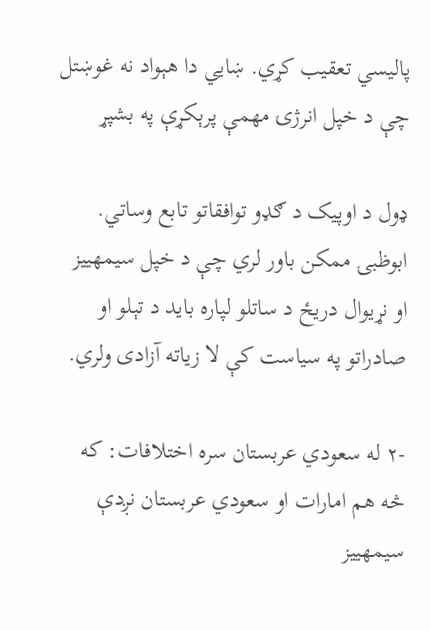پالیسي تعقیب کړي. ښايي دا هېواد نه غوښتل چې د خپل انرژۍ مهمې پرېکړې په بشپړ

ډول د اوپیک د ګډو توافقاتو تابع وساتي. ابوظبۍ ممکن باور لري چې د خپل سیمهییز او نړیوال دریځ د ساتلو لپاره باید د تېلو او صادراتو په سیاست کې لا زیاته آزادی ولري.

-۲ له سعودي عربستان سره اختلافات: که څه هم امارات او سعودي عربستان نږدې سیمهییز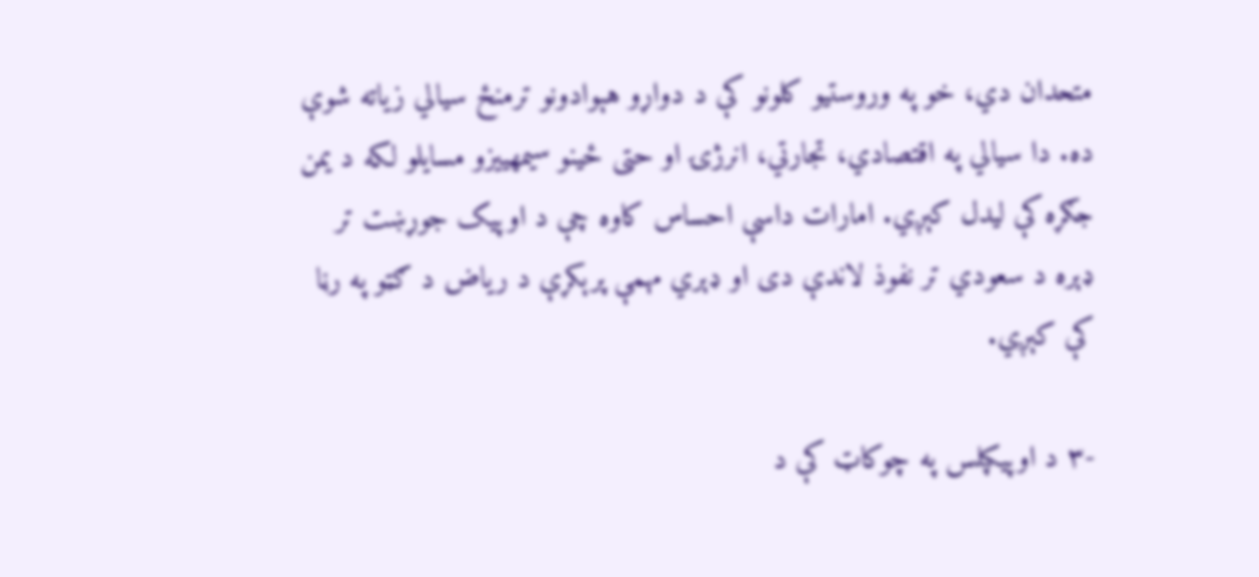متحدان دي، خو په وروستیو کلونو کې د دواړو هېوادونو ترمنځ سیالي زیاته شوې ده. دا سیالي په اقتصادي، تجارتي، انرژۍ او حتی ځینو سیمهییزو مسایلو لکه د یمن جګړه کې لیدل کېږي. امارات داسې احساس کاوه چې د اوپیک جوړښت تر ډېره د سعودي تر نفوذ لاندې دی او ډېري مهمې پرېکړې د ریاض د ګټو په رڼا کې کېږي.

-۳ د اوپیکپلس په چوکاټ کې د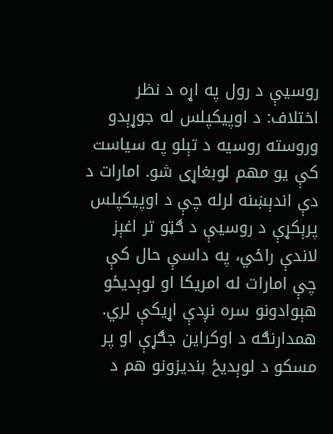روسیې د رول په اړه د نظر اختلاف: د اوپیکپلس له جوړېدو وروسته روسیه د تېلو په سیاست کې یو مهم لوبغاړی شو. امارات د دې اندېښنه لرله چې د اوپیکپلس پرېکړې د روسیې د ګټو تر اغېز لاندې راځي، په داسې حال کې چې امارات له امریکا او لوېدیځو هېوادونو سره نږدې اړیکې لري. همدارنګه د اوکراین جګړې او پر مسکو د لوېدیځ بندیزونو هم د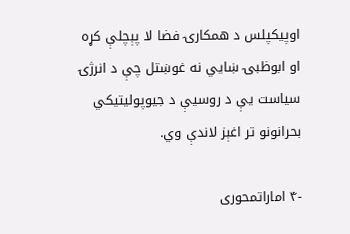اوپیکپلس د همکارۍ فضا لا پېچلې کړه او ابوظبۍ ښايي نه غوښتل چې د انرژۍ سیاست یې د روسیې د جیوپولیتیکي بحرانونو تر اغېز لاندې وي.

-۴ اماراتمحوری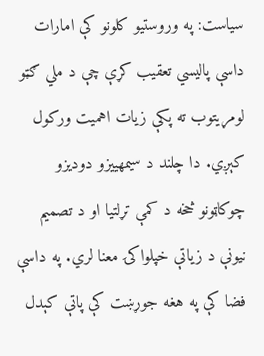سیاست: په وروستیو کلونو کې امارات داسې پالیسي تعقیب کړې چې د ملي ګټو لومړیتوب ته پکې زیات اهمیت ورکول کېږي. دا چلند د سیمهییزو دودیزو چوکاټونو څخه د کمې تړلتیا او د تصمیم نیونې د زیاتې خپلواکۍ معنا لري. په داسې فضا کې په هغه جوړښت کې پاتې کېدل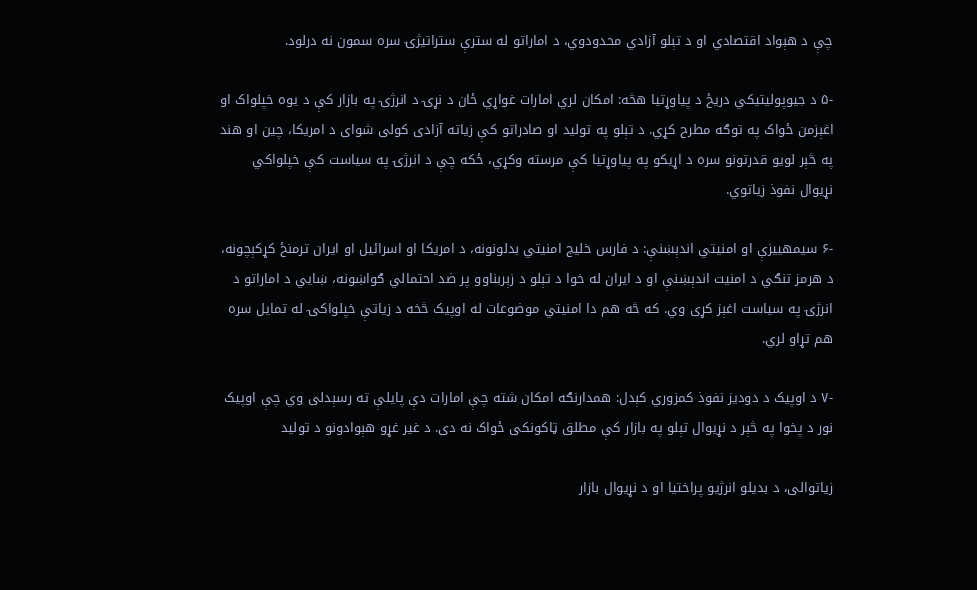چې د هېواد اقتصادي او د تېلو آزادي محدودوي، د اماراتو له سترې ستراتیژۍ سره سمون نه درلود.

-۵ د جیوپولیتیکي دریځ د پیاوړتیا هڅه: امکان لري امارات غواړي ځان د نړۍ د انرژۍ په بازار کې د یوه خپلواک او اغېزمن ځواک په توګه مطرح کړي. د تېلو په تولید او صادراتو کې زیاته آزادی کولی شوای د امریکا، چین او هند په څېر لویو قدرتونو سره د اړیکو په پیاوړتیا کې مرسته وکړي، ځکه چې د انرژۍ په سیاست کې خپلواکي نړیوال نفوذ زیاتوي.

-۶ سیمهییزې او امنیتي اندېښنې: د فارس خلیج امنیتي بدلونونه، د امریکا او اسرائیل او ایران ترمنځ کړکېچونه، د هرمز تنګي د امنیت اندېښنې او د ایران له خوا د تېلو د زېربناوو پر ضد احتمالي ګواښونه، ښايي د اماراتو د انرژۍ په سیاست اغېز کړی وي. که څه هم دا امنیتي موضوعات له اوپیک څخه د زیاتې خپلواکۍ له تمایل سره هم تړاو لري.

-۷ د اوپیک د دودیز نفوذ کمزوري کېدل: همدارنګه امکان شته چې امارات دې پایلې ته رسېدلی وي چې اوپیک نور د پخوا په څېر د نړیوال تېلو په بازار کې مطلق ټاکونکی ځواک نه دی. د غیر غړو هېوادونو د تولید

زیاتوالی، د بدیلو انرژیو پراختیا او د نړیوال بازار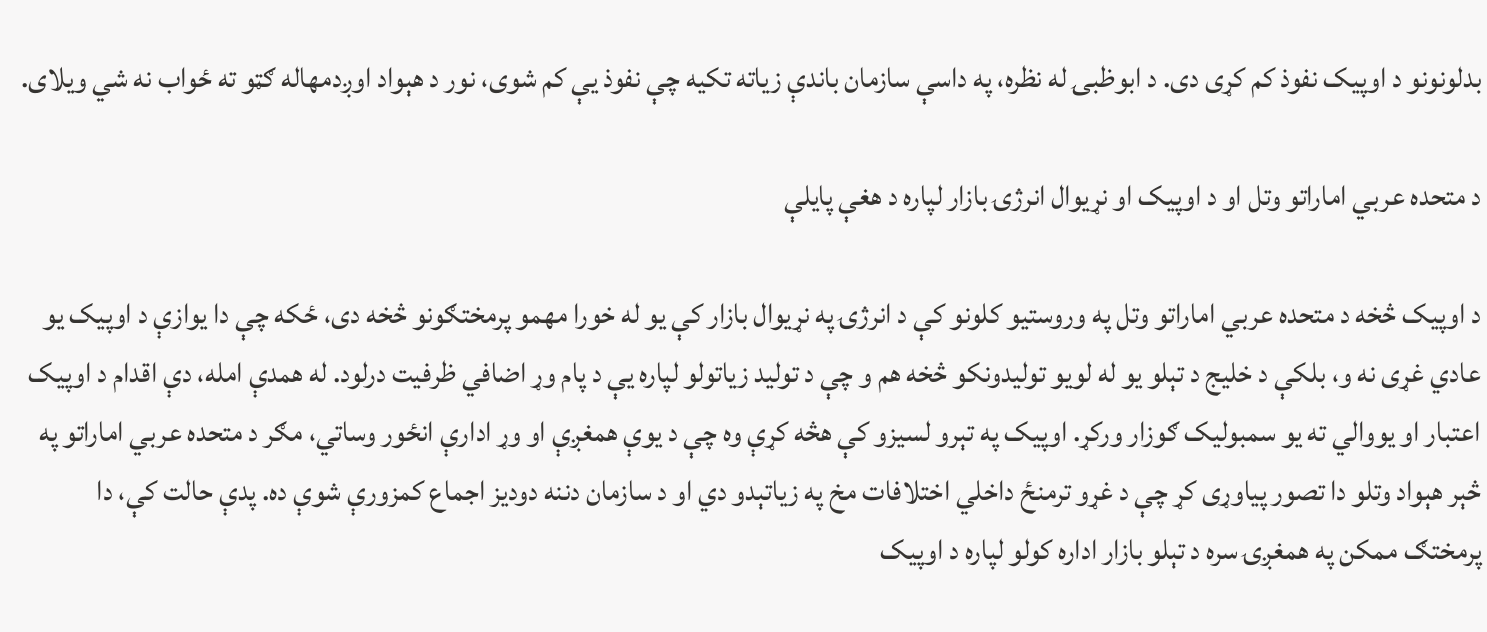بدلونونو د اوپیک نفوذ کم کړی دی. د ابوظبۍ له نظره، په داسې سازمان باندې زیاته تکیه چې نفوذ یې کم شوی، نور د هېواد اوږدمهاله ګټو ته ځواب نه شي ویلای.

د متحده عربي اماراتو وتل او د اوپیک او نړیوال انرژۍ بازار لپاره د هغې پایلې

د اوپیک څخه د متحده عربي اماراتو وتل په وروستیو کلونو کې د انرژۍ په نړیوال بازار کې یو له خورا مهمو پرمختګونو څخه دی، ځکه چې دا یوازې د اوپیک یو عادي غړی نه و، بلکې د خلیج د تېلو یو له لویو تولیدونکو څخه هم و چې د تولید زیاتولو لپاره یې د پام وړ اضافي ظرفیت درلود. له همدې امله، دې اقدام د اوپیک اعتبار او یووالي ته یو سمبولیک ګوزار ورکړ. اوپیک په تېرو لسیزو کې هڅه کړې وه چې د یوې همغږې او وړ ادارې انځور وساتي، مګر د متحده عربي اماراتو په څېر هېواد وتلو دا تصور پیاوړی کړ چې د غړو ترمنځ داخلي اختلافات مخ په زیاتېدو دي او د سازمان دننه دودیز اجماع کمزورې شوې ده. پدې حالت کې، دا پرمختګ ممکن په همغږۍ سره د تېلو بازار اداره کولو لپاره د اوپیک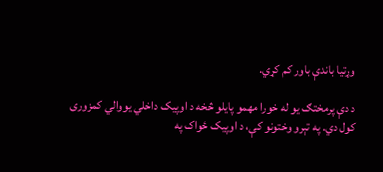وړتیا باندې باور کم کړي.

د دې پرمختګ یو له خورا مهمو پایلو څخه د اوپیک داخلي یووالي کمزوری کول دي. په تېرو وختونو کې، د اوپیک ځواک په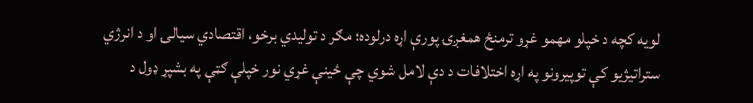لویه کچه د خپلو مهمو غړو ترمنځ همغږۍ پورې اړه درلوده؛ مګر د تولیدي برخو، اقتصادي سیالۍ او د انرژي ستراتیژیو کې توپیرونو په اړه اختلافات د دې لامل شوي چې ځینې غړي نور خپلې ګټې په بشپړ ډول د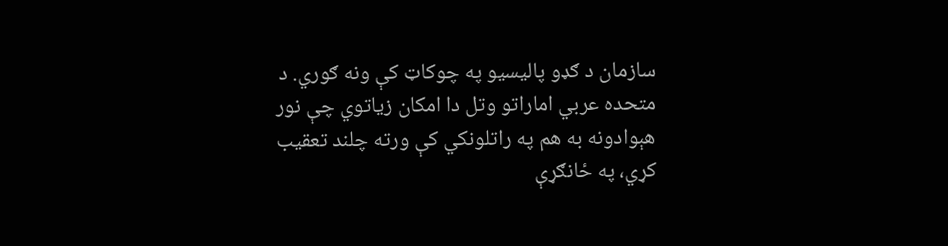سازمان د ګډو پالیسیو په چوکاټ کې ونه ګوري. د متحده عربي اماراتو وتل دا امکان زیاتوي چې نور هېوادونه به هم په راتلونکي کې ورته چلند تعقیب کړي، په ځانګړې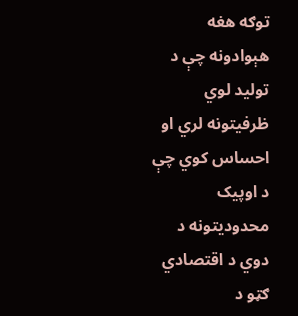توګه هغه هېوادونه چې د تولید لوي ظرفیتونه لري او احساس کوي چې د اوپیک محدودیتونه د دوي د اقتصادي ګټو د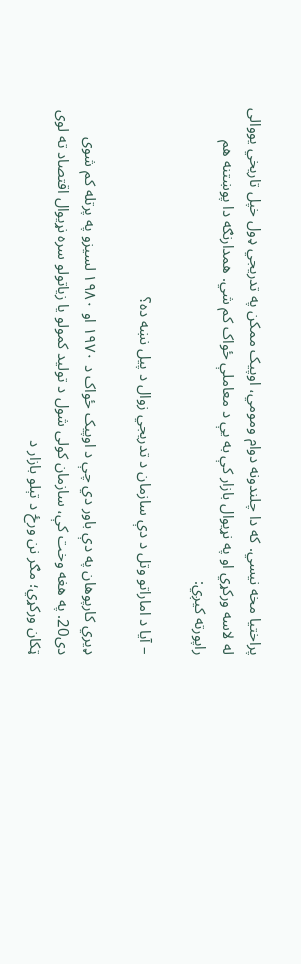پراختیا مخه نیسي. که دا چلندونه دوام ومومي، اوپیک ممکن په تدریجي ډول خپل تاریخي یووالی له لاسه ورکړي او په نړیوال بازار کې به یې د معاملې ځواک کم شي. همدارنګه دا پوښتنه هم راپورته کیږي:

– آیا د اماراتو وتل د دې سازمان د تدریجي زوال د پیل نښه ده؟

ډیري کارپوهان په دې باور دي چې د اوپیک ځواک د ۱۹۷۰ او ۱۹۸۰ لسیزو په پرتله کم شوی دی20. په هغه وخت کې، سازمان کولی شول د تولید کمولو یا زیاتولو سره نړیوال اقتصاد ته لوی ټکان ورکړي؛ مګر نن ورځ د تېلو بازار د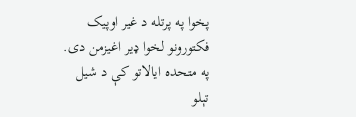پخوا په پرتله د غیر اوپیک فکتورونو لخوا ډیر اغیزمن دی. په متحده ایالاتو کې د شیل تېلو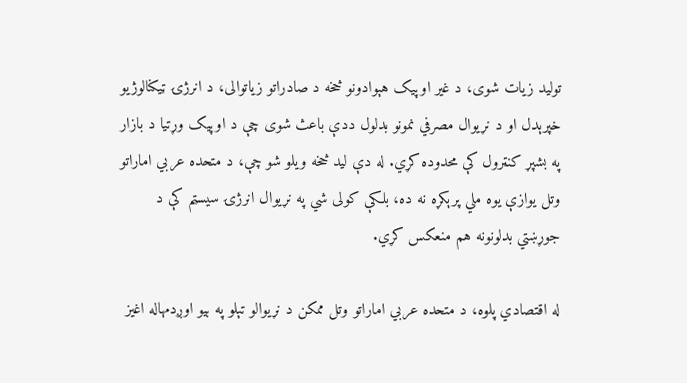تولید زیات شوی، د غیر اوپیک هېوادونو څخه د صادراتو زیاتوالی، د انرژۍ ټیکنالوژیو خپرېدل او د نړیوال مصرفي نمونو بدلول ددې باعث شوی چې د اوپیک وړتیا د بازار په بشپړ کنټرول کې محدوده کړي. له دې لید څخه ویلو شو چې، د متحده عربي اماراتو وتل یوازې یوه ملي پرېکړه نه ده، بلکې کولی شي په نړیوال انرژۍ سیسټم کې د جوړښتي بدلونونه هم منعکس کړي.

له اقتصادي پلوه، د متحده عربي اماراتو وتل ممکن د نړیوالو تېلو په بیو اوږدمهاله اغیز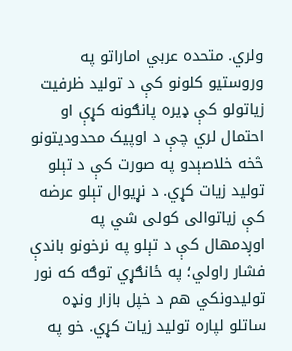ولري. متحده عربي اماراتو په وروستیو کلونو کې د تولید ظرفیت زیاتولو کې ډیره پانګونه کړې او احتمال لري چې د اوپیک محدودیتونو څخه خلاصېدو په صورت کې د تېلو تولید زیات کړي. د نړیوال تېلو عرضه کې زیاتوالی کولی شي په اوږدمهال کې د تېلو په نرخونو باندې فشار راولي؛ په ځانګړي توګه که نور تولیدونکي هم د خپل بازار ونډه ساتلو لپاره تولید زیات کړي. خو په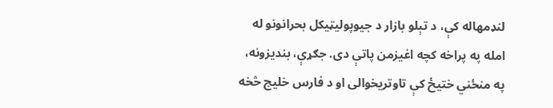لنډمهاله کې، د تېلو بازار د جیوپولیټیکل بحرانونو له امله په پراخه کچه اغیزمن پاتې دی. جګړې، بندیزونه، په منځني ختیځ کې تاوتریخوالی او د فارس خلیج څخه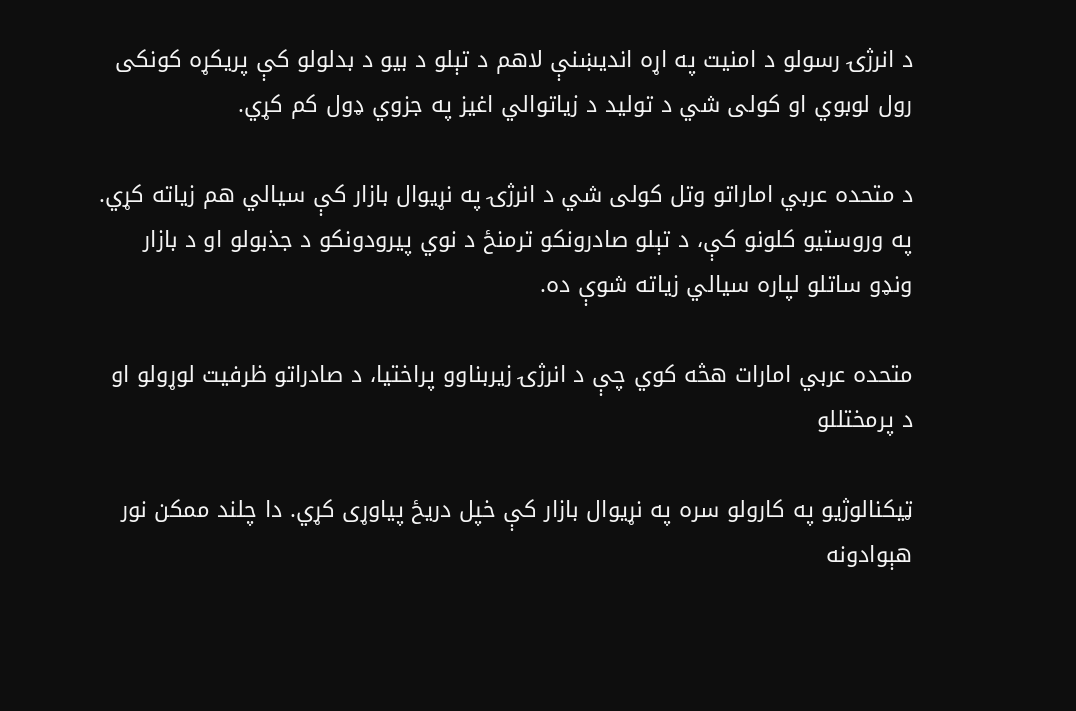د انرژۍ رسولو د امنیت په اړه اندیښنې لاهم د تېلو د بیو د بدلولو کې پریکړه کونکی رول لوبوي او کولی شي د تولید د زیاتوالي اغیز په جزوي ډول کم کړي.

د متحده عربي اماراتو وتل کولی شي د انرژۍ په نړیوال بازار کې سیالي هم زیاته کړي. په وروستیو کلونو کې، د تېلو صادرونکو ترمنځ د نوي پیرودونکو د جذبولو او د بازار ونډو ساتلو لپاره سیالي زیاته شوې ده.

متحده عربي امارات هڅه کوي چې د انرژۍ زیربناوو پراختیا، د صادراتو ظرفیت لوړولو او د پرمختللو

ټیکنالوژیو په کارولو سره په نړیوال بازار کې خپل دریځ پیاوړی کړي. دا چلند ممکن نور هېوادونه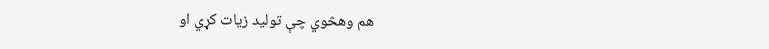هم وهڅوي چې تولید زیات کړي او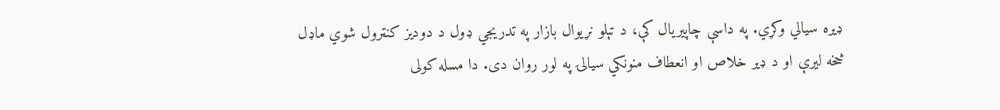ډیره سیالي وکړي. په داسې چاپیریال کې، د تېلو نړیوال بازار په تدریجي ډول د دودیز کنټرول شوي ماډل څخه لیرې او د ډیر خلاص او انعطاف منونکي سیالۍ په لور روان دی. دا مسله کولی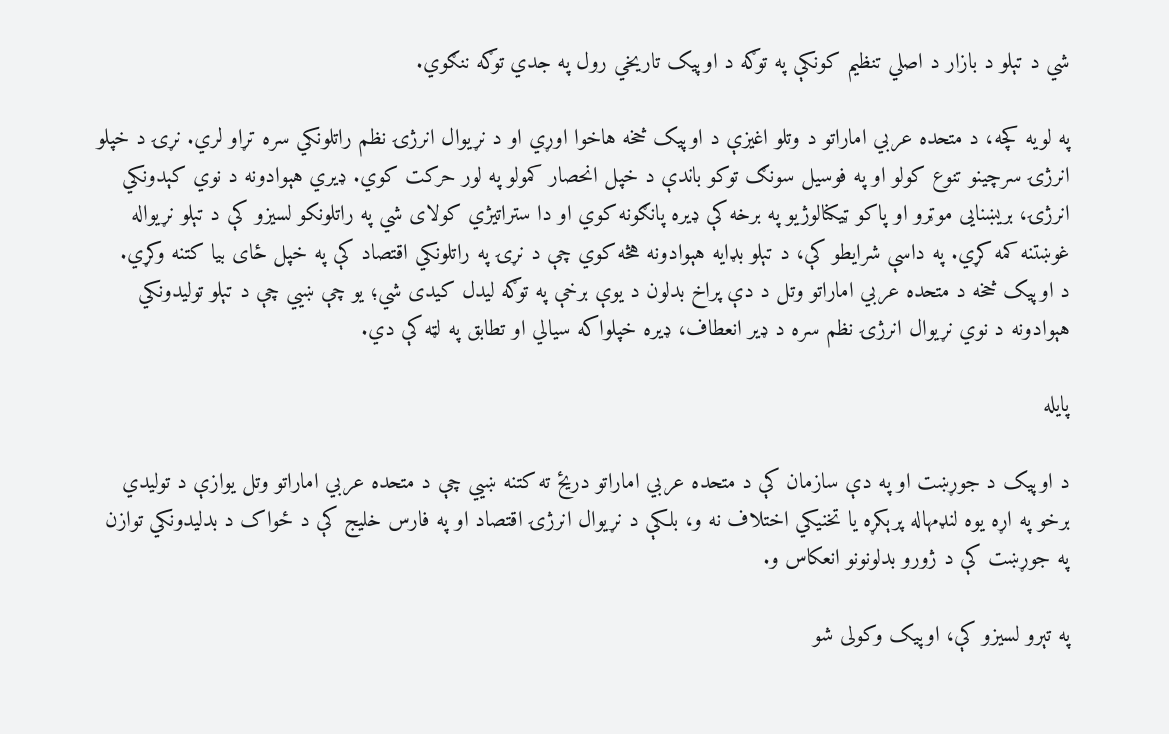شي د تېلو د بازار د اصلي تنظیم کونکې په توګه د اوپیک تاریخي رول په جدي توګه ننګوي.

په لویه کچه، د متحده عربي اماراتو د وتلو اغیزې د اوپیک څخه هاخوا اوړي او د نړیوال انرژۍ نظم راتلونکي سره تړاو لري. نړۍ د خپلو انرژۍ سرچینو تنوع کولو او په فوسیل سونګ توکو باندې د خپل انحصار کمولو په لور حرکت کوي. ډیري هېوادونه د نوي کېدونکي انرژۍ، بریښنایی موټرو او پاکو ټیکنالوژیو په برخه کې ډیره پانګونه کوي او دا ستراتیژي کولای شي په راتلونکو لسیزو کې د تېلو نړیواله غوښتنه کمه کړي. په داسې شرایطو کې، د تېلو بډایه هېوادونه هڅه کوي چې د نړۍ په راتلونکي اقتصاد کې په خپل ځای بیا کتنه وکړي. د اوپیک څخه د متحده عربي اماراتو وتل د دې پراخ بدلون د یوې برخې په توګه لیدل کیدی شي؛ یو چې ښیي چې د تېلو تولیدونکي هېوادونه د نوي نړیوال انرژۍ نظم سره د ډیر انعطاف، ډیره خپلواکه سیالي او تطابق په لټه کې دي.

پایله

د اوپیک د جوړښت او په دې سازمان کې د متحده عربي اماراتو دریځ ته کتنه ښيي چې د متحده عربي اماراتو وتل یوازې د تولیدي برخو په اړه یوه لنډمهاله پرېکړه یا تخنیکي اختلاف نه و، بلکې د نړیوال انرژۍ اقتصاد او په فارس خلیج کې د ځواک د بدلیدونکي توازن په جوړښت کې د ژورو بدلونونو انعکاس و.

په تېرو لسیزو کې، اوپیک وکولی شو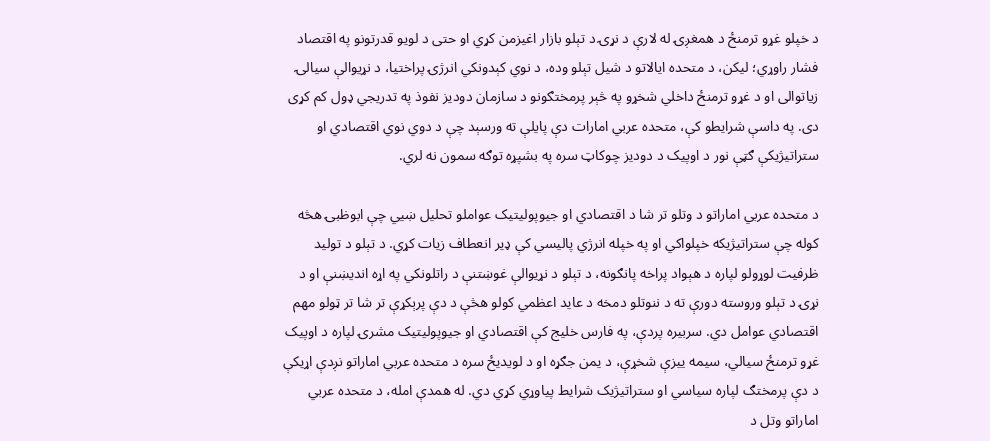د خپلو غړو ترمنځ د همغږۍ له لارې د نړۍ د تېلو بازار اغیزمن کړي او حتی د لویو قدرتونو په اقتصاد فشار راوړي؛ لیکن، د متحده ایالاتو د شیل تېلو وده، د نوي کېدونکي انرژۍ پراختیا، د نړیوالې سیالۍ زیاتوالی او د غړو ترمنځ داخلي شخړو په څېر پرمختګونو د سازمان دودیز نفوذ په تدریجي ډول کم کړی دی. په داسې شرایطو کې، متحده عربي امارات دې پایلې ته ورسېد چې د دوي نوي اقتصادي او ستراتیژیکې ګټې نور د اوپیک د دودیز چوکاټ سره په بشپړه توګه سمون نه لري.

د متحده عربي اماراتو د وتلو تر شا د اقتصادي او جیوپولیتیک عواملو تحلیل ښیي چې ابوظبۍ هڅه کوله چې ستراتیژیکه خپلواکي او په خپله انرژي پالیسي کې ډیر انعطاف زیات کړي. د تېلو د تولید ظرفیت لوړولو لپاره د هېواد پراخه پانګونه، د تېلو د نړیوالې غوښتنې د راتلونکي په اړه اندیښنې او د نړۍ د تېلو وروسته دورې ته د ننوتلو دمخه د عاید اعظمي کولو هڅې د دې پرېکړې تر شا تر ټولو مهم اقتصادي عوامل دي. سربیره پردې، په فارس خلیج کې اقتصادي او جیوپولیتیک مشرۍ لپاره د اوپیک غړو ترمنځ سیالي، سیمه ییزې شخړې، د یمن جګړه او د لویدیځ سره د متحده عربي اماراتو نږدې اړیکې د دې پرمختګ لپاره سیاسي او ستراتیژیک شرایط پیاوړي کړي دي. له همدې امله، د متحده عربي اماراتو وتل د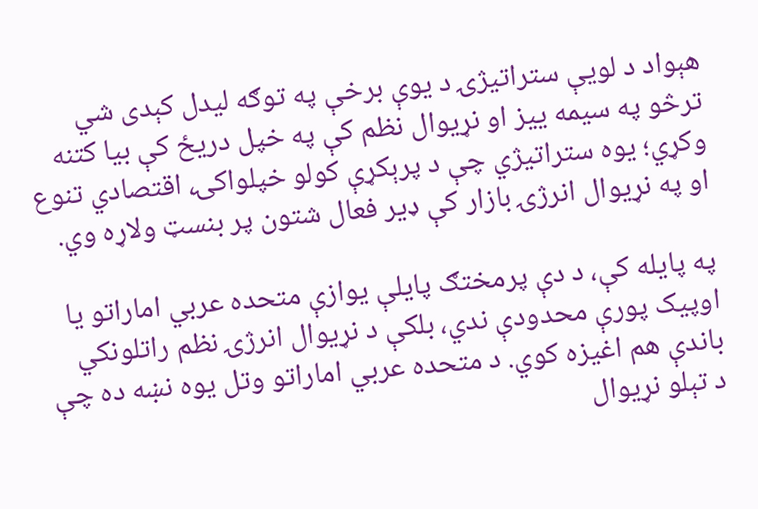هېواد د لویې ستراتیژۍ د یوې برخې په توګه لیدل کېدی شي ترڅو په سیمه ییز او نړیوال نظم کې په خپل دریځ کې بیا کتنه وکړي؛ یوه ستراتیژي چې د پرېکړې کولو خپلواکۍ، اقتصادي تنوع او په نړیوال انرژۍ بازار کې ډیر فعال شتون پر بنسټ ولاړه وي.

په پایله کې، د دې پرمختګ پایلې یوازې متحده عربي اماراتو یا اوپیک پورې محدودې ندي، بلکې د نړیوال انرژۍ نظم راتلونکي باندې هم اغیزه کوي. د متحده عربي اماراتو وتل یوه نښه ده چې د تېلو نړیوال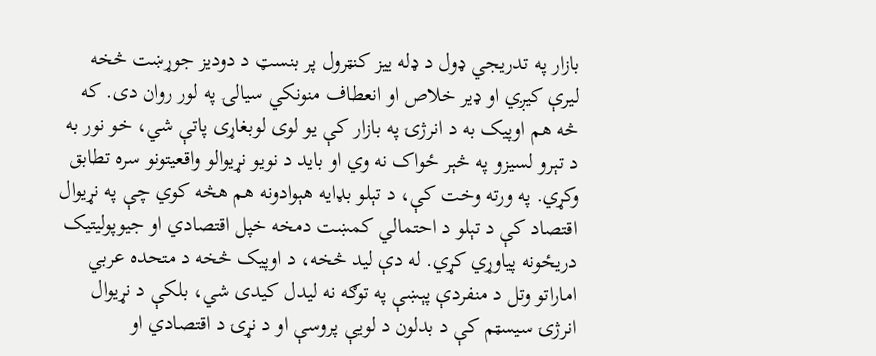بازار په تدریجي ډول د ډله ییز کنټرول پر بنسټ د دودیز جوړښت څخه لیرې کیږي او ډیر خلاص او انعطاف منونکي سیالۍ په لور روان دی. که څه هم اوپیک به د انرژۍ په بازار کې یو لوی لوبغاړی پاتې شي، خو نور به د تېرو لسیزو په څېر ځواک نه وي او باید د نویو نړیوالو واقعیتونو سره تطابق وکړي. په ورته وخت کې، د تېلو بډایه هېوادونه هم هڅه کوي چې په نړیوال اقتصاد کې د تېلو د احتمالي کمښت دمخه خپل اقتصادي او جیوپولیتیک دریځونه پیاوړي کړي. له دې لید څخه، د اوپیک څخه د متحده عربي اماراتو وتل د منفردې پېښې په توګه نه لیدل کیدی شي، بلکې د نړیوال انرژۍ سیسټم کې د بدلون د لویې پروسې او د نړۍ د اقتصادي او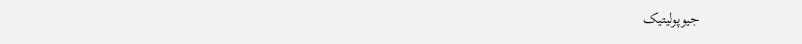جیوپولیتیک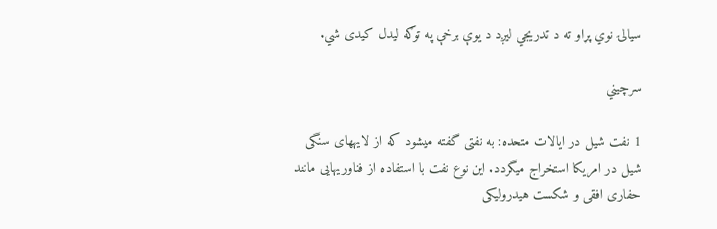سیالۍ نوي پړاو ته د تدریجي لیږد د یوې برخې په توګه لیدل کیدی شي.

سرچیني

1 نفت شیل در ایالات متحده: به نفتی گفته میشود که از لایههای سنگی شیل در امریکا استخراج میگردد. این نوع نفت با استفاده از فناوریهایی مانند حفاری افقی و شکست هیدرولیکی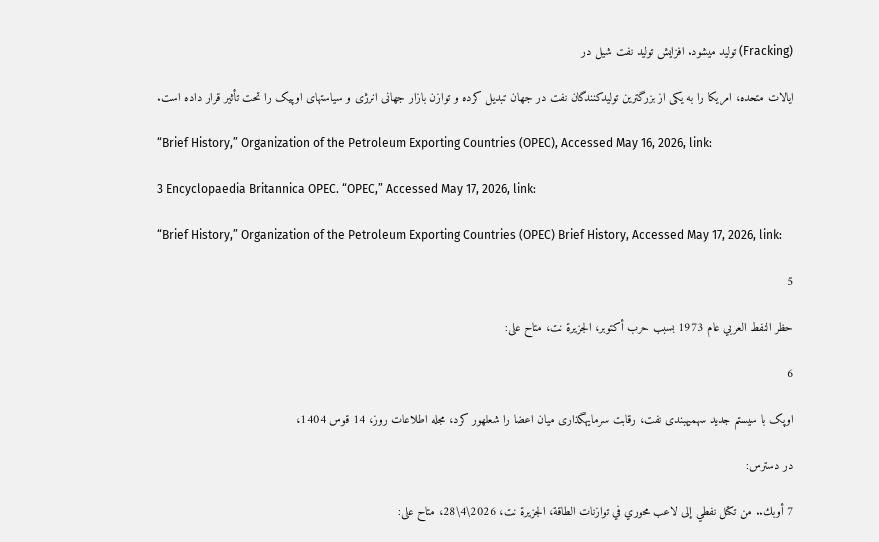(Fracking) تولید میشود. افزایش تولید نفت شیل در

ایالات متحده، امریکا را به یکی از بزرگترین تولیدکنندگان نفت در جهان تبدیل کرده و توازن بازار جهانی انرژی و سیاستهای اوپیک را تحت تأثیر قرار داده است.

“Brief History,” Organization of the Petroleum Exporting Countries (OPEC), Accessed May 16, 2026, link:

3 Encyclopaedia Britannica OPEC. “OPEC,” Accessed May 17, 2026, link:

“Brief History,” Organization of the Petroleum Exporting Countries (OPEC) Brief History, Accessed May 17, 2026, link:

5

حظر النفط العربي عام 1973 بسبب حرب أكتوبر، الجزیرة نت، متاح علی:

6

اوپک با سیستم جدید سهمیهبندی نفت، رقابت سرمایهگذاری میان اعضا را شعلهور کرد، مجله اطلاعات روز، 14 قوس 1404،

در دسترس:

7 أوبك.. من تكتل نفطي إلى لاعب محوري في توازنات الطاقة، الجزيرة نت، 2026\4\28، متاح على: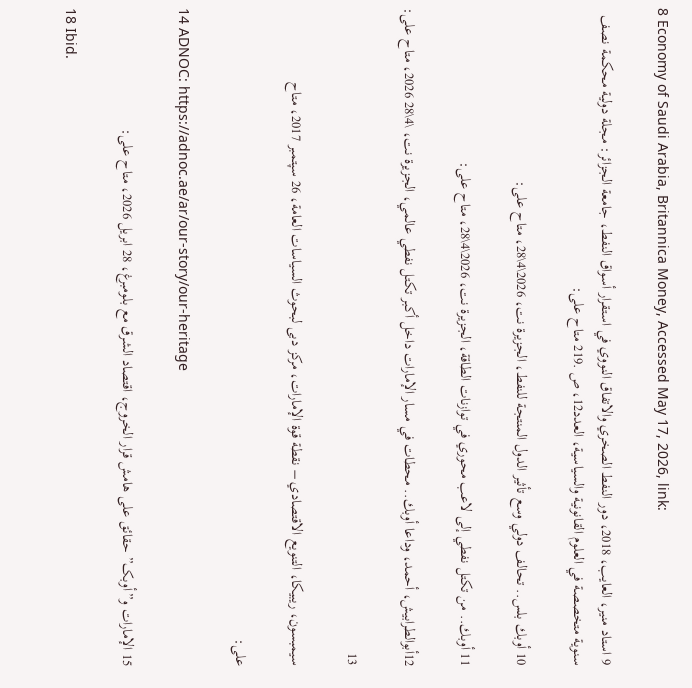8 Economy of Saudi Arabia, Britannica Money, Accessed May 17, 2026, link:

9 استاد منیر، العایب، 2018، دور النفط الصخري والاتفاق النووي في استقرار أسواق النفط، جامعة الجزائر: مجلة دولية محكمة نصف سنوية متخصصة في العلوم القانونية والسياسية، العدد12، ص .219 متاح علی:

10 أوبك بلس.. تحالف دولي وسع تأثير الدول المنتجة للنفط، الجزيرة نت، 2026\4\28، متاح على:

11 أوبك.. من تكتل نفطي إلى لاعب محوري في توازنات الطاقة، الجزيرة نت، 2026\4\28، متاح على:

12أبوالطرابيش، أحمد، وداعا أوبك.. محطات في مسار الإمارات داخل أكبر تكتل نفطي عالمي، الجزيرة نت، \4\28 2026، متاح على:

13

سیمبسون، ریبیکا، التنويع الاقتصادي – نقطة قوة الإمارات، مرکز دبی لبحوث السیاسات العامة، 26 سپتمبر 2017، متاح

علی:

14 ADNOC: https://adnoc.ae/ar/our-story/our-heritage

15 الإمارات و”أوبک” حقائق علی هامش قرار الخروج، اقتصاد الشرق مع بلومبرغ، 28 ابریل 2026، متاح علی:

18 Ibid.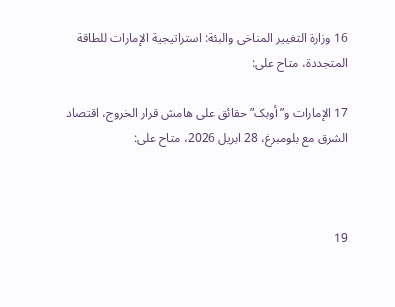16 وزارة التغییر المناخی والبئة: استراتیجیة الإمارات للطاقة المتجددة، متاح علی:

17 الإمارات و”أوبک” حقائق علی هامش قرار الخروج، اقتصاد الشرق مع بلومبرغ، 28 ابریل 2026، متاح علی:



19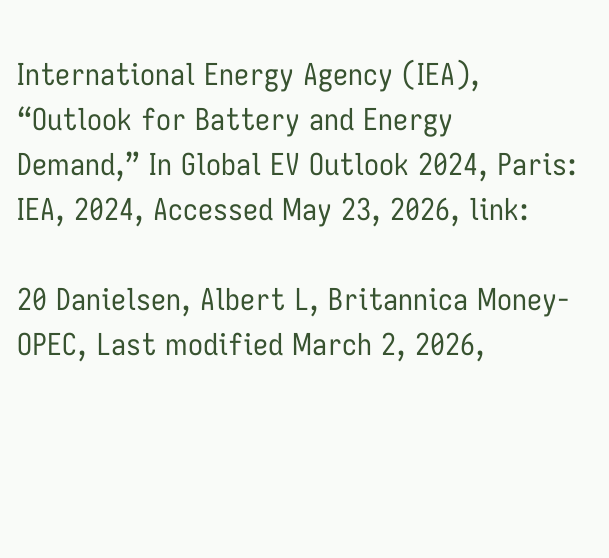International Energy Agency (IEA), “Outlook for Battery and Energy Demand,” In Global EV Outlook 2024, Paris: IEA, 2024, Accessed May 23, 2026, link:

20 Danielsen, Albert L, Britannica Money-OPEC, Last modified March 2, 2026,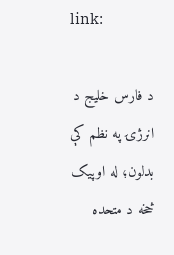link:

د فارس خلیج د انرژۍ په نظم کې بدلون؛ له اوپیک څخه د متحده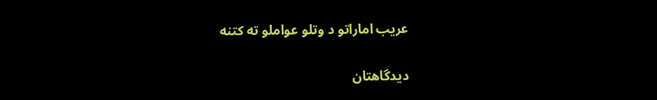عريب اماراتو د وتلو عواملو ته کتنه

دیدگاهتان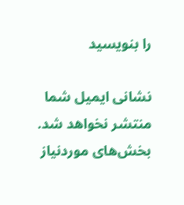را بنویسید

نشانی ایمیل شما منتشر نخواهد شد. بخش‌های موردنیاز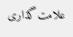علامت‌گذاری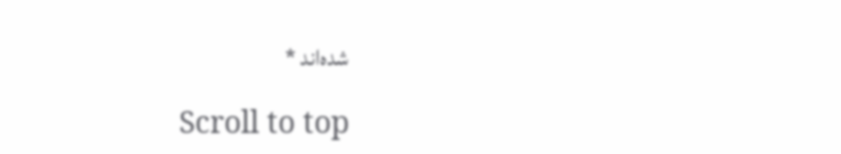شده‌اند *

Scroll to top